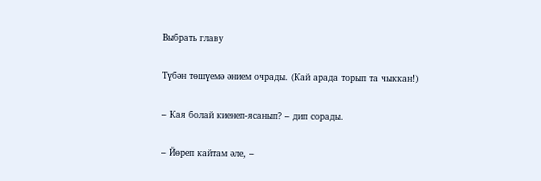Выбрать главу

Түбән төшүемә әнием очрады. (Кай арада торып та чыккан!)

– Кая болай киенеп-ясанып? – дип сорады.

– Йөреп кайтам әле, –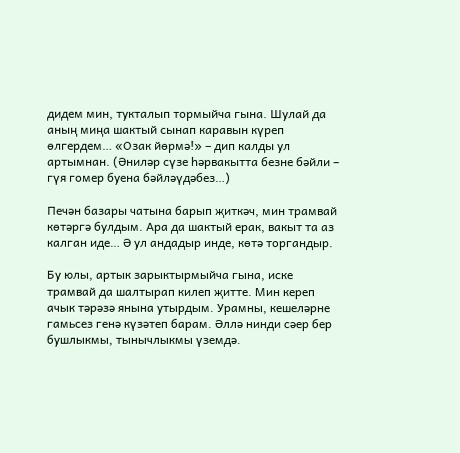дидем мин, тукталып тормыйча гына. Шулай да аның миңа шактый сынап каравын күреп өлгердем… «Озак йөрмә!» – дип калды ул артымнан. (Әниләр сүзе һәрвакытта безне бәйли – гүя гомер буена бәйләүдәбез…)

Печән базары чатына барып җиткәч, мин трамвай көтәргә булдым. Ара да шактый ерак, вакыт та аз калган иде… Ә ул андадыр инде, көтә торгандыр.

Бу юлы, артык зарыктырмыйча гына, иске трамвай да шалтырап килеп җитте. Мин кереп ачык тәрәзә янына утырдым. Урамны, кешеләрне гамьсез генә күзәтеп барам. Әллә нинди сәер бер бушлыкмы, тынычлыкмы үземдә.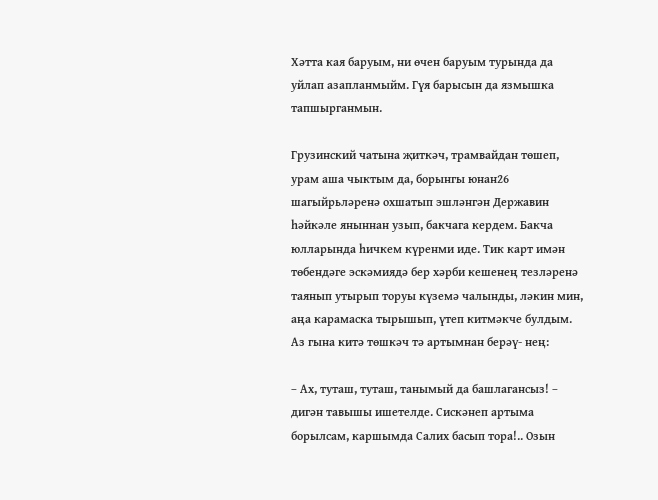Хәтта кая баруым, ни өчен баруым турында да уйлап азапланмыйм. Гүя барысын да язмышка тапшырганмын.

Грузинский чатына җиткәч, трамвайдан төшеп, урам аша чыктым да, борынгы юнан26 шагыйрьләренә охшатып эшләнгән Державин һәйкәле яныннан узып, бакчага кердем. Бакча юлларында һичкем күренми иде. Тик карт имән төбендәге эскәмиядә бер хәрби кешенең тезләренә таянып утырып торуы күземә чалынды, ләкин мин, аңа карамаска тырышып, үтеп китмәкче булдым. Аз гына китә төшкәч тә артымнан берәү- нең:

– Ах, туташ, туташ, танымый да башлагансыз! – дигән тавышы ишетелде. Сискәнеп артыма борылсам, каршымда Салих басып тора!.. Озын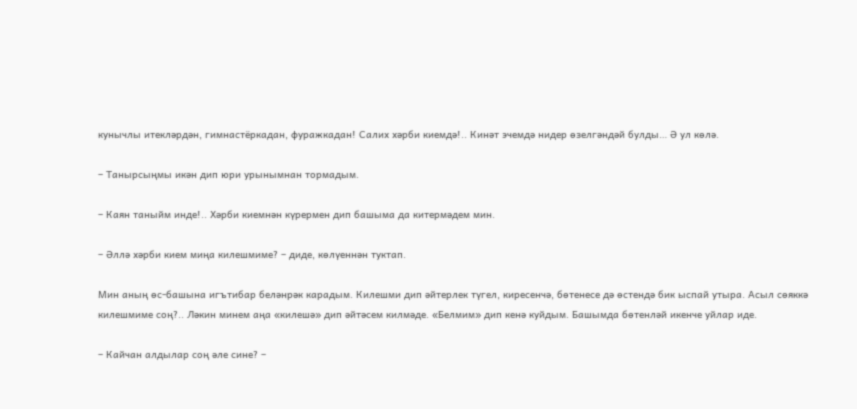кунычлы итекләрдән, гимнастёркадан, фуражкадан! Салих хәрби киемдә!.. Кинәт эчемдә нидер өзелгәндәй булды… Ә ул көлә.

– Танырсыңмы икән дип юри урынымнан тормадым.

– Каян таныйм инде!.. Хәрби киемнән күрермен дип башыма да китермәдем мин.

– Әллә хәрби кием миңа килешмиме? – диде, көлүеннән туктап.

Мин аның өс-башына игътибар беләнрәк карадым. Килешми дип әйтерлек түгел, киресенчә, бөтенесе дә өстендә бик ыспай утыра. Асыл сөяккә килешмиме соң?.. Ләкин минем аңа «килешә» дип әйтәсем килмәде. «Белмим» дип кенә куйдым. Башымда бөтенләй икенче уйлар иде.

– Кайчан алдылар соң әле сине? –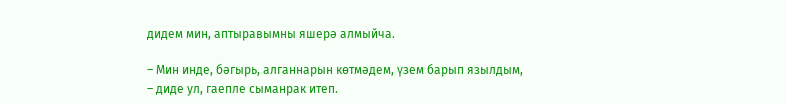дидем мин, аптыравымны яшерә алмыйча.

– Мин инде, бәгырь, алганнарын көтмәдем, үзем барып язылдым, – диде ул, гаепле сыманрак итеп.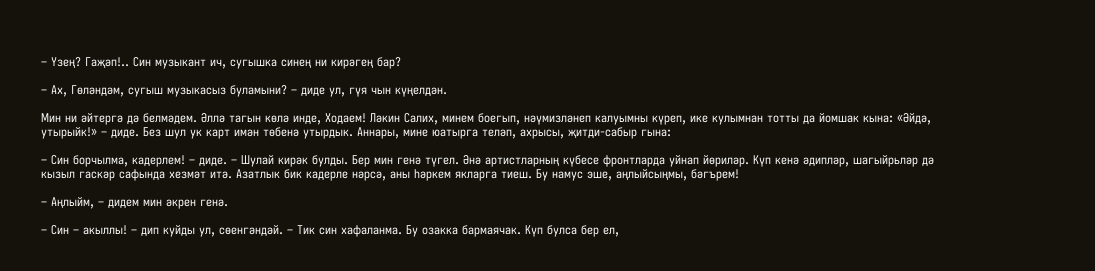– Үзең? Гаҗәп!.. Син музыкант ич, сугышка синең ни кирәгең бар?

– Ах, Гөләндәм, сугыш музыкасыз буламыни? – диде ул, гүя чын күңелдән.

Мин ни әйтергә дә белмәдем. Әллә тагын көлә инде, Ходаем! Ләкин Салих, минем боегып, нәүмизләнеп калуымны күреп, ике кулымнан тотты да йомшак кына: «Әйдә, утырыйк!» – диде. Без шул ук карт имән төбенә утырдык. Аннары, мине юатырга теләп, ахрысы, җитди-сабыр гына:

– Син борчылма, кадерлем! – диде. – Шулай кирәк булды. Бер мин генә түгел. Әнә артистларның күбесе фронтларда уйнап йөриләр. Күп кенә әдипләр, шагыйрьләр дә кызыл гаскәр сафында хезмәт итә. Азатлык бик кадерле нәрсә, аны һәркем якларга тиеш. Бу намус эше, аңлыйсыңмы, бәгърем!

– Аңлыйм, – дидем мин әкрен генә.

– Син – акыллы! – дип куйды ул, сөенгәндәй. – Тик син хафаланма. Бу озакка бармаячак. Күп булса бер ел,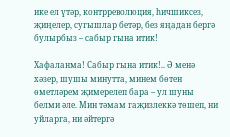ике ел үтәр, контрреволюция, һичшиксез, җиңелер, сугышлар бетәр, без яңадан бергә булырбыз – сабыр гына итик!

Хафаланма! Сабыр гына итик!.. Ә менә хәзер, шушы минутта, минем бөтен өметләрем җимерелеп бара – ул шуны белми әле. Мин тәмам гаҗизлеккә төшеп, ни уйларга, ни әйтергә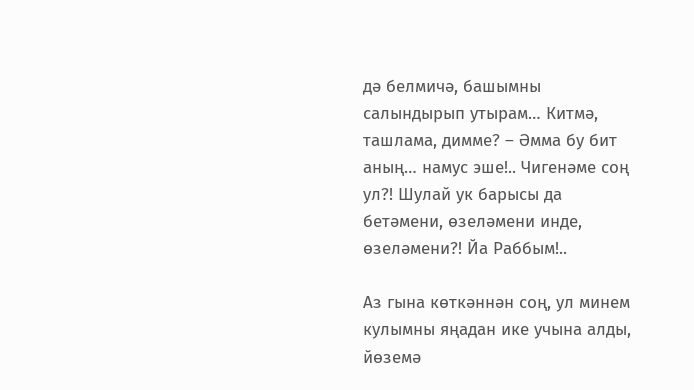дә белмичә, башымны салындырып утырам… Китмә, ташлама, димме? – Әмма бу бит аның… намус эше!.. Чигенәме соң ул?! Шулай ук барысы да бетәмени, өзеләмени инде, өзеләмени?! Йа Раббым!..

Аз гына көткәннән соң, ул минем кулымны яңадан ике учына алды, йөземә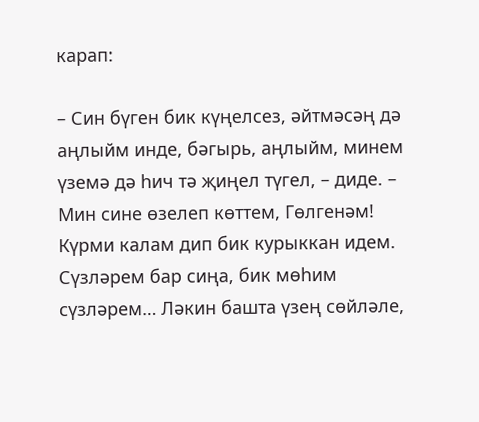карап:

– Син бүген бик күңелсез, әйтмәсәң дә аңлыйм инде, бәгырь, аңлыйм, минем үземә дә һич тә җиңел түгел, – диде. – Мин сине өзелеп көттем, Гөлгенәм! Күрми калам дип бик курыккан идем. Сүзләрем бар сиңа, бик мөһим сүзләрем… Ләкин башта үзең сөйләле,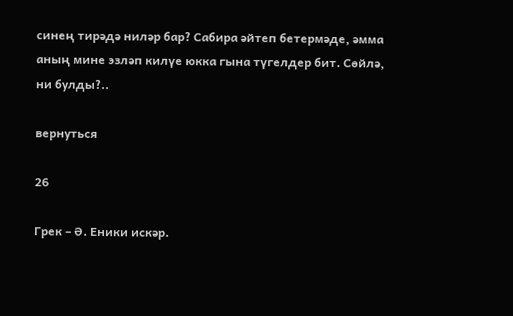синең тирәдә ниләр бар? Сабира әйтеп бетермәде, әмма аның мине эзләп килүе юкка гына түгелдер бит. Сөйлә, ни булды?..

вернуться

26

Грек – Ә. Еники искәр.